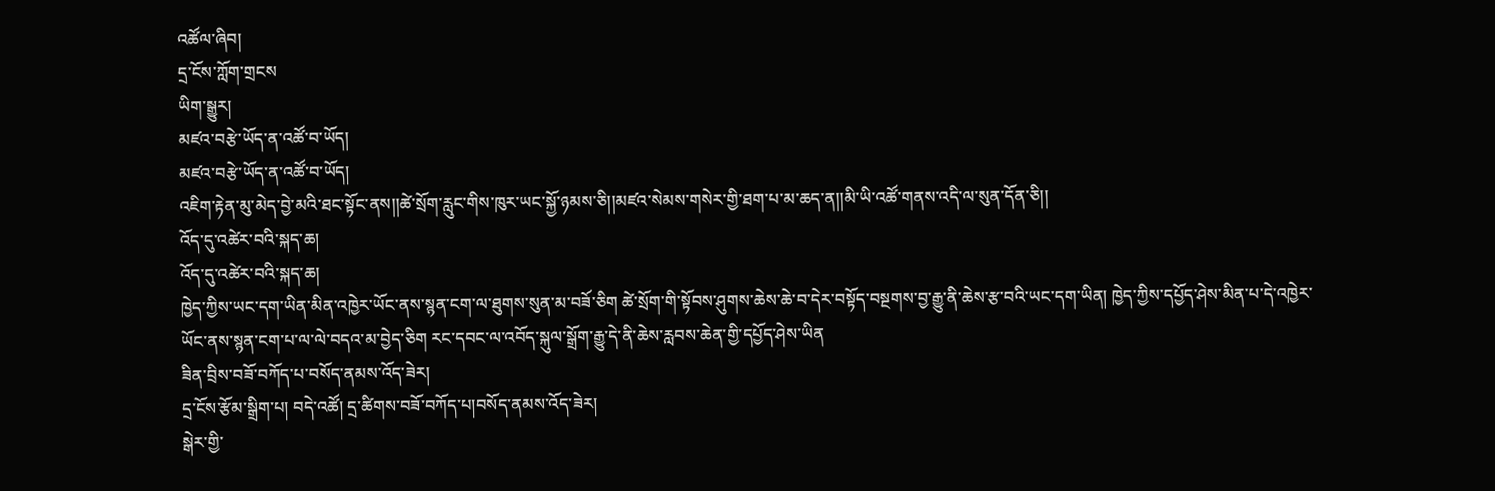འཚོལ་ཞིབ།
དྲ་ངོས་ཀློག་གྲངས
ཡིག་སྒྱུར།
མཛའ་བརྩེ་ཡོད་ན་འཚོ་བ་ཡོད།
མཛའ་བརྩེ་ཡོད་ན་འཚོ་བ་ཡོད།
འཇིག་རྟེན་མུ་མེད་བྱེ་མའི་ཐང་སྟོང་ནས།།ཚེ་སྲོག་རླུང་གིས་ཁུར་ཡང་སྐྱོ་ཉམས་ཅི།།མཛའ་སེམས་གསེར་གྱི་ཐག་པ་མ་ཆད་ན།།མི་ཡི་འཚོ་གནས་འདི་ལ་སུན་དོན་ཅི།།
འོད་དུ་འཚེར་བའི་སྐད་ཆ།
འོད་དུ་འཚེར་བའི་སྐད་ཆ།
ཁྱེད་ཀྱིས་ཡང་དག་ཡིན་མིན་འཁྱེར་ཡོང་ནས་སྙན་ངག་ལ་ཐུགས་སུན་མ་བཟོ་ཅིག ཚེ་སྲོག་གི་སྟོབས་ཤུགས་ཆེས་ཆེ་བ་དེར་བསྟོད་བསྔགས་བྱ་རྒྱུ་ནི་ཆེས་རྩ་བའི་ཡང་དག་ཡིན། ཁྱེད་ཀྱིས་དཔྱོད་ཤེས་མིན་པ་དེ་འཁྱེར་ཡོང་ནས་སྙན་ངག་པ་ལ་ལེ་བདའ་མ་བྱེད་ཅིག རང་དབང་ལ་འབོད་སྐུལ་སྒྲོག་རྒྱུ་དེ་ནི་ཆེས་རླབས་ཆེན་གྱི་དཔྱོད་ཤེས་ཡིན
ཟིན་བྲིས་བཟོ་བཀོད་པ་བསོད་ནམས་འོད་ཟེར།
དྲ་ངོས་རྩོམ་སྒྲིག་པ། བདེ་འཚོ། དྲ་ཚིགས་བཟོ་བཀོད་པ།བསོད་ནམས་འོད་ཟེར།
སྒེར་གྱི་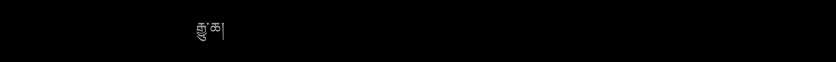རྒྱུ་ཆ།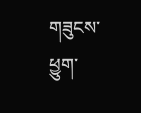གཟུངས་ཕྱུག་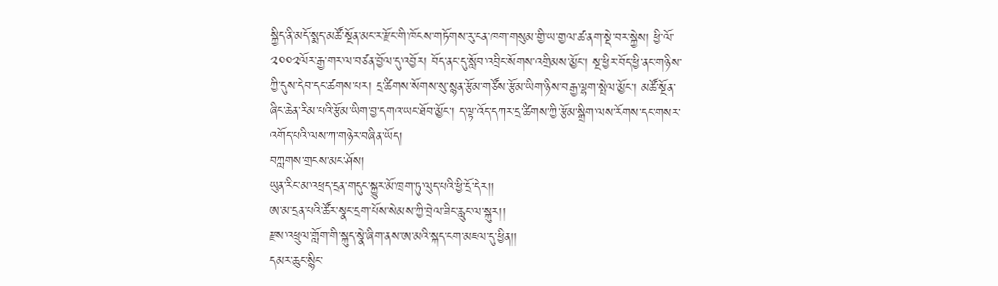སྐྱིད་ནི་མདོ་སྨད་མཚོ་སྔོན་མང་ར་རྫོང་གི་ཁོངས་གཏོགས་རུ་ངན་ཁག་གསུམ་གྱི་ཡ་གྱལ་ཚ་ནག་སྡེ་བར་སྐྱེས། ཕྱི་ལོ་༢༠༠༢ལོར་རྒྱ་གར་ལ་བཙན་བྱོལ་དུ་འབྱོར། བོད་ནང་དུ་སློབ་འབྲིང་སོགས་འགྲིམས་མྱོང་། སྔ་ཕྱིར་བོད་ཕྱི་ནང་གཉིས་ཀྱི་དུས་དེབ་དང་ཚགས་པར། དྲ་ཚིགས་སོགས་སུ་སྙན་རྩོམ་གཙོས་རྩོམ་ཡིག་ཉིས་བརྒྱ་ལྷག་སྤེལ་མྱོང་། མཚོ་སྔོན་ཞིང་ཆེན་རིམ་པའི་རྩོམ་ཡིག་བྱ་དགའ་ཡང་ཐོབ་མྱོང་། ད་ལྟ་འོད་དཀར་དྲ་ཚིགས་ཀྱི་རྩོམ་སྒྲིག་ལས་རོགས་དང་གསར་འགོད་པའི་ལས་ཀ་གཉེར་བཞིན་ཡོད།
བཀླགས་གྲངས་མང་ཤོས།
ཡུན་རིང་མ་འཕྲད་དྲན་གདུང་སྐྱུར་མོ་ཁྲག་ཏུ་ལུད་པའི་ཕྱི་དྲོ་དེར།།
ཨ་མ་དྲན་པའི་ཚོར་སྣང་དྲག་པོས་སེམས་ཀྱི་བྲེལ་ཟིང་རླུང་ལ་སྐུར།།
རྫས་འཕྲུལ་གློག་གི་སྐུད་སྣེ་ཞིག་ནས་ཨ་མའི་སྐད་ངག་མཇལ་དུ་ཕྱིན།།
དམར་ཆུང་སྙིང་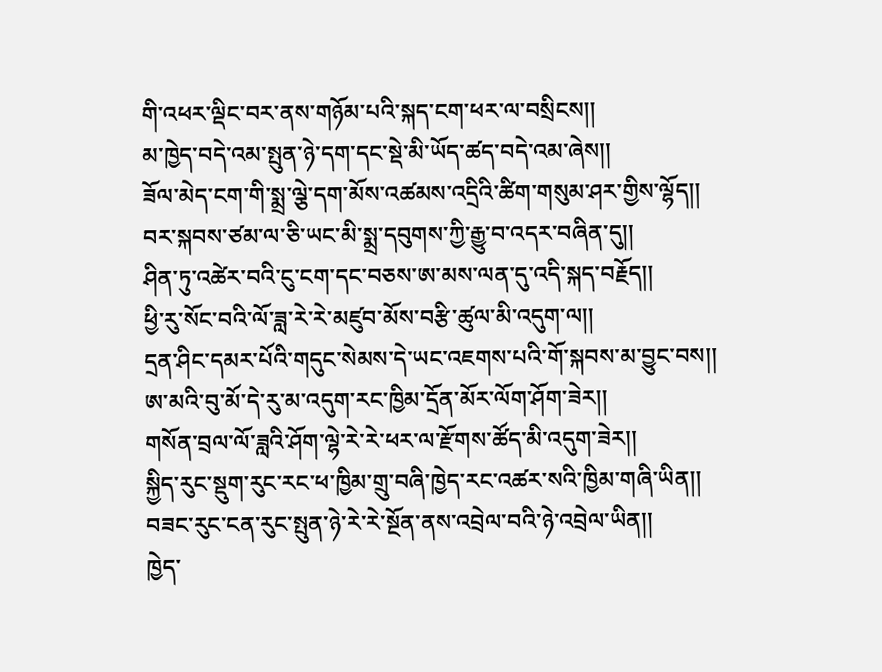གི་འཕར་ལྡིང་བར་ནས་གཉོམ་པའི་སྐད་ངག་ཕར་ལ་བསྲིངས།།
མ་ཁྱེད་བདེ་འམ་སྤུན་ཉེ་དག་དང་སྡེ་མི་ཡོད་ཚད་བདེ་འམ་ཞེས།།
ཟོལ་མེད་ངག་གི་སྨྲ་ལྕེ་དག་མོས་འཚམས་འདྲིའི་ཚིག་གསུམ་ཤར་གྱིས་ལྷོད།།
བར་སྐབས་ཙམ་ལ་ཅི་ཡང་མི་སྨྲ་དབུགས་ཀྱི་རྒྱུ་བ་འདར་བཞིན་དུ།།
ཤིན་ཏུ་འཚེར་བའི་ངུ་ངག་དང་བཅས་ཨ་མས་ལན་དུ་འདི་སྐད་བརྗོད།།
ཕྱི་རུ་སོང་བའི་ལོ་ཟླ་རེ་རེ་མཛུབ་མོས་བརྩི་ཚུལ་མི་འདུག་ལ།།
དྲན་ཤིང་དམར་པོའི་གདུང་སེམས་དེ་ཡང་འཇགས་པའི་གོ་སྐབས་མ་བྱུང་བས།།
ཨ་མའི་བུ་མོ་དེ་རུ་མ་འདུག་རང་ཁྱིམ་དྲོན་མོར་ལོག་ཤོག་ཟེར།།
གསོན་བྲལ་ལོ་ཟླའི་ཤོག་ལྷེ་རེ་རེ་ཕར་ལ་རྫོགས་ཚོད་མི་འདུག་ཟེར།།
སྐྱིད་རུང་སྡུག་རུང་རང་ཕ་ཁྱིམ་གྲུ་བཞི་ཁྱེད་རང་འཚར་སའི་ཁྱིམ་གཞི་ཡིན།།
བཟང་རུང་ངན་རུང་སྤུན་ཉེ་རེ་རེ་སྔོན་ནས་འབྲེལ་བའི་ཉེ་འབྲེལ་ཡིན།།
ཁྱེད་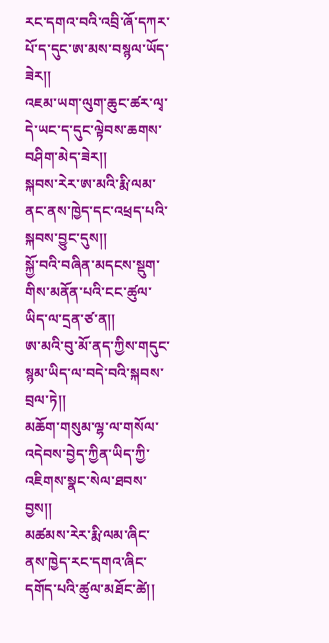རང་དགའ་བའི་འབྲི་ཞོ་དཀར་པོ་ད་དུང་ཨ་མས་བསྙལ་ཡོད་ཟེར།།
འཇམ་ཡག་ལུག་ཆུང་ཚར་ལྭ་དེ་ཡང་ད་དུང་ལྟེབས་ཆགས་བཤིག་མེད་ཟེར།།
སྐབས་རེར་ཨ་མའི་རྨི་ལམ་ནང་ནས་ཁྱེད་དང་འཕྲད་པའི་སྐབས་བྱུང་དུས།།
སྐྱོ་བའི་བཞིན་མདངས་སྡུག་གིས་མནོན་པའི་ངང་ཚུལ་ཡིད་ལ་དྲན་ཙ་ན།།
ཨ་མའི་བུ་མོ་ནད་ཀྱིས་གདུང་སྙམ་ཡིད་ལ་བདེ་བའི་སྐབས་བྲལ་ཏེ།།
མཆོག་གསུམ་ལྷ་ལ་གསོལ་འདེབས་བྱེད་ཀྱིན་ཡིད་ཀྱི་འཇིགས་སྣང་སེལ་ཐབས་བྱས།།
མཚམས་རེར་རྨི་ལམ་ཞིང་ནས་ཁྱེད་རང་དགའ་ཞིང་དགོད་པའི་ཚུལ་མཐོང་ཚེ།།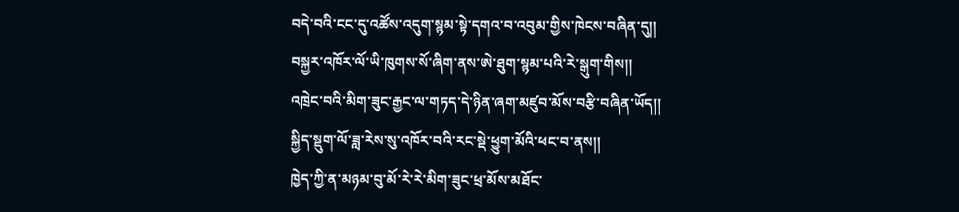བདེ་བའི་ངང་དུ་འཚོས་འདུག་སྙམ་སྟེ་དགའ་བ་འབུམ་གྱིས་ཁེངས་བཞིན་དུ།།
བསྐྱར་འཁོར་ལོ་ཡི་ཁུགས་སོ་ཞིག་ནས་ཨེ་ཐུག་སྙམ་པའི་རེ་སྒུག་གིས།།
འཁྲེང་བའི་མིག་ཟུང་རྒྱང་ལ་གཏད་དེ་ཉིན་ཞག་མཛུབ་མོས་བརྩི་བཞིན་ཡོད།།
སྐྱིད་སྡུག་ལོ་ཟླ་རེས་སུ་འཁོར་བའི་རང་སྡེ་ཕྱུག་མོའི་ཕང་བ་ནས།།
ཁྱེད་ཀྱི་ན་མཉམ་བུ་མོ་རེ་རེ་མིག་ཟུང་ཕྲ་མོས་མཐོང་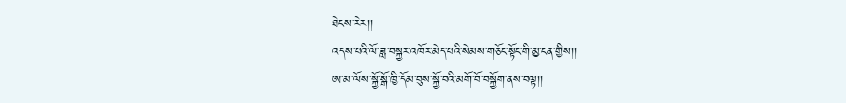ཐེངས་རེར།།
འདས་པའི་ལོ་ཟླ་བསྐྱར་འཁོར་མེད་པའི་སེམས་གཅོང་སྟོང་གི་མྱ་ངན་གྱིས།།
ཨ་མ་ལོས་སྐྱོ་སྒོ་ཁྱི་དོམ་བུས་སྐྱོ་བའི་མགོ་བོ་བསྐྱོག་ནས་བལྟ།།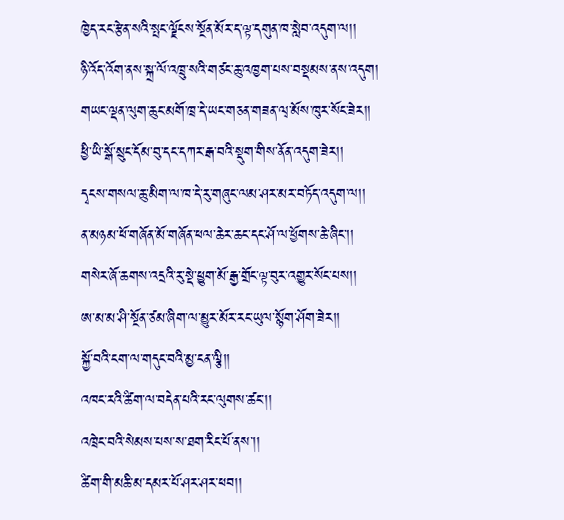ཁྱེད་རང་རྩེན་སའི་སྤང་ལྗོངས་སྔོན་མོར་ད་ལྟ་དགུན་ཁ་སླེབ་འདུག་ལ།།
ཉི་འོད་འོག་ནས་སྐྲ་ལོ་འཁྲུ་སའི་གཙང་ཆུ་འཁྱག་པས་བསྡམས་ནས་འདུག།
གཡང་ལྡན་ལུག་ཆུང་མགོ་ཁྲ་དེ་ཡང་གཅན་གཟན་ལྭ་མོས་ཁུར་སོང་ཟེར།།
ཕྱི་ཡི་སྒོ་སྲུང་དོམ་བུ་དང་དཀར་རྒ་བའི་སྡུག་གིས་ནོན་འདུག་ཟེར།།
དྭངས་གསལ་ཆུ་མིག་ལ་ཁ་དེ་རུ་གཞུང་ལམ་ཤར་མར་བཏོད་འདུག་ལ།།
ན་མཉམ་ཕོ་གཞོན་མོ་གཞོན་ཕལ་ཆེར་ཆང་དང་ཤོ་ལ་ཕྱོགས་ཆེ་ཞིང་།།
གསེར་ཞོ་ཆགས་འདྲའི་རུ་སྡེ་ཕྱུག་མོ་རྒྱ་གྲོང་ལྟ་བུར་འགྱུར་སོང་པས།།
ཨ་མ་མ་ཤི་སྔོན་ཙམ་ཞིག་ལ་མྱུར་མོར་རང་ཡུལ་སྙོག་ཤོག་ཟེར།།
སྐྱོ་བའི་ངག་ལ་གདུང་བའི་མྱ་ངན་ལྕི།།
འཁང་རའི་ཚིག་ལ་བདེན་པའི་རང་ལུགས་ཚང་།།
འཁྲེང་བའི་སེམས་པས་ས་ཐག་རིང་པོ་ནས་།།
ཚིག་གི་མཆི་མ་དམར་པོ་ཤར་ཤར་ཕབ།།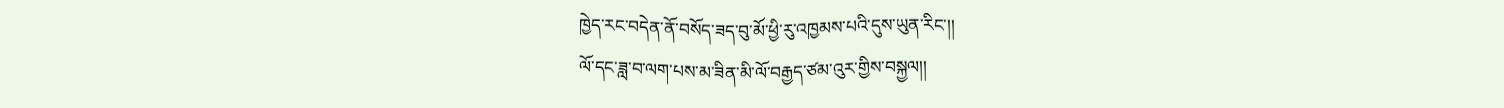ཁྱེད་རང་བདེན་ནོ་བསོད་ཟད་བུ་མོ་ཕྱི་རུ་འཁྱམས་པའི་དུས་ཡུན་རིང་།།
ལོ་དང་ཟླ་བ་ལག་པས་མ་ཟིན་མི་ལོ་བརྒྱད་ཙམ་འུར་གྱིས་བསྐྱལ།།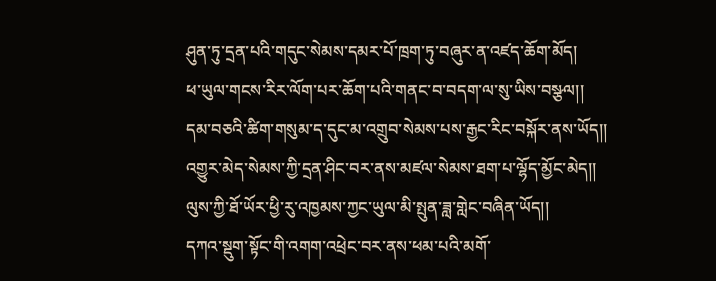ཤུན་ཏུ་དྲན་པའི་གདུང་སེམས་དམར་པོ་ཁྲག་ཏུ་བཞུར་ན་འཛད་ཆོག་མོད།
ཕ་ཡུལ་གངས་རིར་ལོག་པར་ཆོག་པའི་གནང་བ་བདག་ལ་སུ་ཡིས་བསྩལ།།
དམ་བཅའི་ཚིག་གསུམ་ད་དུང་མ་འགྲུབ་སེམས་པས་རྒྱང་རིང་བསྐོར་ནས་ཡོད།།
འགྱུར་མེད་སེམས་ཀྱི་དྲན་ཤིང་བར་ནས་མཛལ་སེམས་ཐག་པ་ལྷོད་མྱོང་མེད།།
ལུས་ཀྱི་ཐོ་ཡོར་ཕྱི་རུ་འཁྱམས་ཀྱང་ཡུལ་མི་སྤུན་ཟླ་གླེང་བཞིན་ཡོད།།
དཀའ་སྡུག་སྟོང་གི་འགག་འཕྲེང་བར་ནས་ཕམ་པའི་མགོ་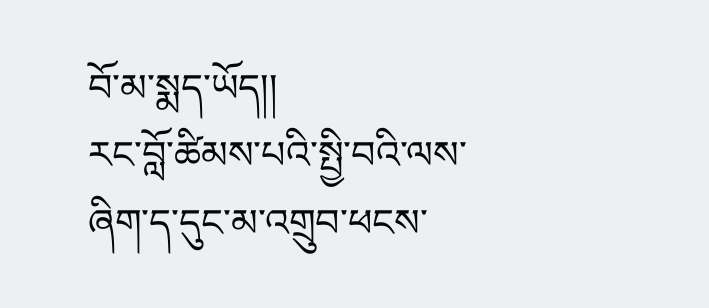བོ་མ་སྨད་ཡོད།།
རང་བློ་ཚིམས་པའི་སྤྱི་བའི་ལས་ཞིག་ད་དུང་མ་འགྲུབ་ཕངས་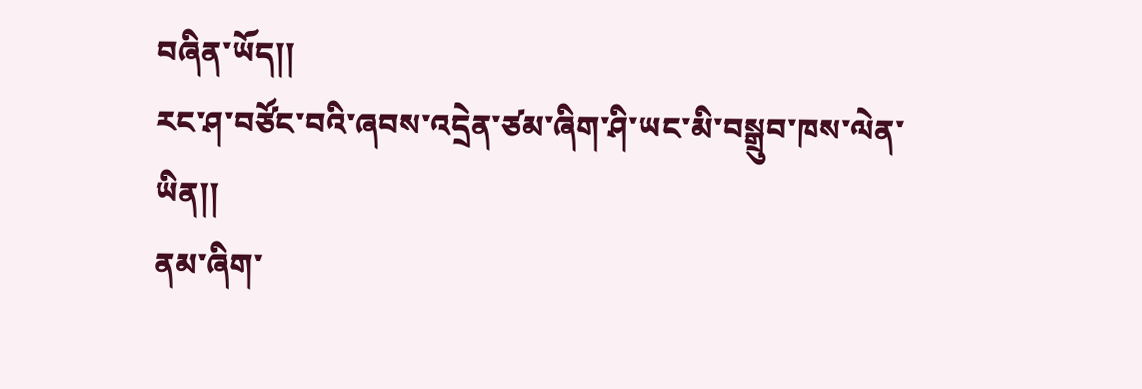བཞིན་ཡོད།།
རང་ཤ་བཙོང་བའི་ཞབས་འདྲེན་ཙམ་ཞིག་ཤི་ཡང་མི་བསྒྲུབ་ཁས་ལེན་ཡིན།།
ནམ་ཞིག་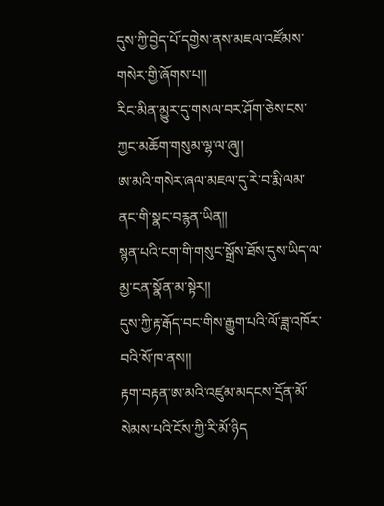དུས་ཀྱི་བྱེད་པོ་དགྱེས་ནས་མཇལ་འཛོམས་གསེར་གྱི་ཞོགས་པ།།
རིང་མིན་མྱུར་དུ་གསལ་བར་ཤོག་ཅེས་ངས་ཀྱང་མཆོག་གསུམ་ལྷ་ལ་ཞུ།།
ཨ་མའི་གསེར་ཞལ་མཇལ་དུ་རེ་བ་རྨི་ལམ་ནང་གི་སྣང་བརྙན་ཡིན།།
སྙན་པའི་ངག་གི་གསུང་སྒྲོས་ཐོས་དུས་ཡིད་ལ་མྱ་ངན་སྣོན་མ་སྟེར།།
དུས་ཀྱི་རྟ་རྒོད་བང་གིས་རྒྱུག་པའི་ལོ་ཟླ་འཁོར་བའི་སོ་ཁ་ནས།།
རྟག་བརྟན་ཨ་མའི་འཛུམ་མདངས་དྲོན་མོ་སེམས་པའི་ངོས་ཀྱི་རི་མོ་ཉིད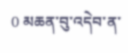0 མཆན་བུ་འདེབ་ན་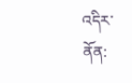འདིར་ནོན: